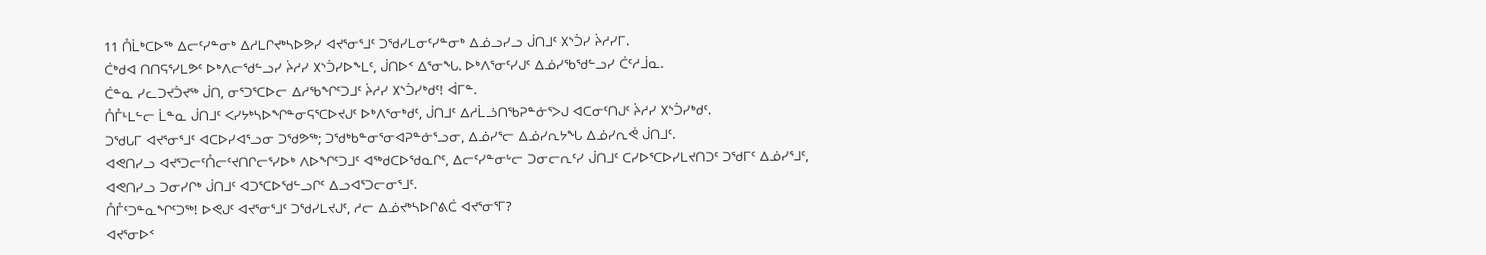11 ᑍᒫᒃᑕᐅᖅ ᐃᓕᑦᓯᓐᓂᒃ ᐃᓱᒪᒋᔪᒃᓴᐅᕗᓯ ᐊᔪᕐᓂᕐᒧᑦ ᑐᖁᓯᒪᓂᑦᓯᓐᓂᒃ ᐃᓅᓗᓯᓗ ᒎᑎᒧᑦ ᙭ᔅᑑᓯ ᔩᓱᓯᒥ.
ᑖᒃᑯᐊ ᑎᑎᕋᕐᓯᒪᕗᑦ ᐅᒃᐱᓕᖁᓪᓗᓯ ᔩᓱᓯ ᙭ᔅᑑᓯᐅᖕᒪᑦ, ᒎᑎᐅᑉ ᐃᕐᓂᖓ. ᐅᒃᐱᕐᓂᑦᓯᒍᑦ ᐃᓅᓯᖃᖁᓪᓗᓯ ᑖᑦᓱᒨᓇ.
ᑖᓐᓇ ᓯᓚᑐᔪᑑᔪᖅ ᒎᑎ, ᓂᕐᑐᕐᑕᐅᓕ ᐃᓱᖃᖏᑦᑐᒧᑦ ᔩᓱᓯ ᙭ᔅᑑᓯᒃᑯᑦ! ᐋᒥᓐ.
ᑍᒤᒻᒪᓪᓕ ᒫᓐᓇ ᒎᑎᒧᑦ ᐸᓯᔭᒃᓴᐅᖏᓐᓂᕋᕐᑕᐅᔪᒍᑦ ᐅᒃᐱᕐᓂᒃᑯᑦ, ᒎᑎᒧᑦ ᐃᓱᒫᓘᑎᖃᕈᓐᓃᕐᐳᒍ ᐊᑕᓂᑦᑎᒍᑦ ᔩᓱᓯ ᙭ᔅᑑᓯᒃᑯᑦ.
ᑐᖁᒐᒥ ᐊᔪᕐᓂᕐᒧᑦ ᐊᑕᐅᓯᐊᕐᓗᓂ ᑐᖁᕗᖅ; ᑐᖁᒃᑲᓐᓂᕐᓂᐊᕈᓐᓃᕐᓗᓂ, ᐃᓅᓯᕐᓕ ᐃᓅᓯᕆᔭᖓ ᐃᓅᓯᕆᕚ ᒎᑎᒧᑦ.
ᐊᕙᑎᓯᓗ ᐊᔪᕐᑐᓕᑦᑍᓕᑦᔪᑎᒋᓕᕐᓯᐅᒃ ᐱᐅᖏᑦᑐᒧᑦ ᐊᖅᑯᑕᐅᖁᓇᒋᑦ, ᐃᓕᑦᓯᓐᓂᒡᓕ ᑐᓂᓕᕆᑦᓯ ᒎᑎᒧᑦ ᑕᓯᐅᕐᑕᐅᓯᒪᔪᑎᑐᑦ ᑐᖁᒥᑦ ᐃᓅᓯᕐᒧᑦ, ᐊᕙᑎᓯᓗ ᑐᓂᓯᒋᒃ ᒎᑎᒧᑦ ᐊᑐᕐᑕᐅᖁᓪᓗᒋᑦ ᐃᓗᐊᕐᑐᓕᓂᕐᒧᑦ.
ᑍᒤᑦᑐᓐᓇᖏᑦᑐᖅ! ᐅᕙᒍᑦ ᐊᔪᕐᓂᕐᒧᑦ ᑐᖁᓯᒪᔪᒍᑦ, ᓱᓕ ᐃᓅᔪᒃᓴᐅᒋᕕᑖ ᐊᔪᕐᓂᕐᒥ?
ᐊᔪᕐᓂᐅᑉ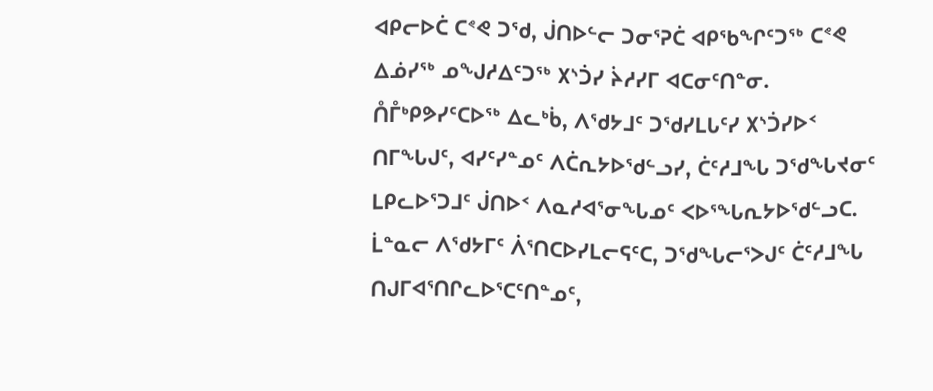ᐊᑭᓕᐅᑖ ᑕᕝᕙ ᑐᖁ, ᒎᑎᐅᓪᓕ ᑐᓂᕐᕈᑖ ᐊᑭᖃᖏᑦᑐᖅ ᑕᕝᕙ ᐃᓅᓯᖅ ᓄᖑᓱᐃᑦᑐᖅ ᙭ᔅᑑᓯ ᔩᓱᓯᒥ ᐊᑕᓂᑦᑎᓐᓂ.
ᑍᒤᒃᑭᕗᓯᑦᑕᐅᖅ ᐃᓚᒃᑳ, ᐱᖁᔭᒧᑦ ᑐᖁᓯᒪᒐᑦᓯ ᙭ᔅᑑᓯᐅᑉ ᑎᒥᖓᒍᑦ, ᐊᓯᑦᓯᓐᓄᑦ ᐱᑖᕆᔭᐅᖁᓪᓗᓯ, ᑖᑦᓱᒧᖓ ᑐᖁᖓᔪᓂᑦ ᒪᑭᓚᐅᕐᑐᒧᑦ ᒎᑎᐅᑉ ᐱᓇᓱᐊᕐᓂᖓᓄᑦ ᐸᐅᕐᖓᕆᔭᐅᖁᓪᓗᑕ.
ᒫᓐᓇᓕ ᐱᖁᔭᒥᑦ ᐲᕐᑎᑕᐅᓯᒪᓕᕋᑦᑕ, ᑐᖁᖓᓕᕐᐳᒍᑦ ᑖᑦᓱᒧᖓ ᑎᒍᒥᐊᕐᑎᒋᓚᐅᕐᑕᑦᑎᓐᓄᑦ,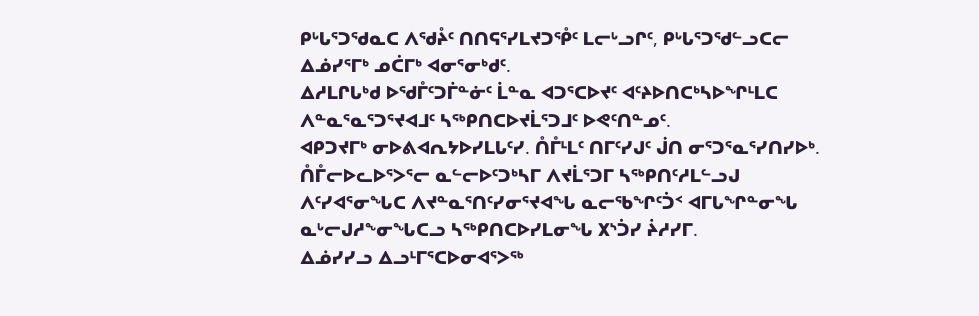ᑭᒡᒐᕐᑐᖁᓇᑕ ᐱᖁᔧᑦ ᑎᑎᕋᕐᓯᒪᔪᑐᕾᑦ ᒪᓕᒡᓗᒋᑦ, ᑭᒡᒐᕐᑐᖁᓪᓗᑕᓕ ᐃᓅᓯᕐᒥᒃ ᓄᑖᒥᒃ ᐊᓂᕐᓂᒃᑯᑦ.
ᐃᓱᒪᒋᒐᒃᑯ ᐅᖁᒤᑦᑐᒦᓐᓃᑦ ᒫᓐᓇ ᐊᑐᕐᑕᐅᔪᑦ ᐊᑦᔨᐅᑎᑕᒃᓴᐅᖏᒻᒪᑕ ᐱᓐᓇᕐᓇᕐᑐᕐᔪᐊᒧᑦ ᓴᖅᑭᑎᑕᐅᔪᒫᕐᑐᒧᑦ ᐅᕙᑦᑎᓐᓄᑦ.
ᐊᑭᑐᔪᒥᒃ ᓂᐅᕕᐊᕆᔭᐅᓯᒪᒐᑦᓯ. ᑍᒤᒻᒪᑦ ᑎᒥᑦᓯᒍᑦ ᒎᑎ ᓂᕐᑐᕐᓇᕐᓯᑎᓯᐅᒃ.
ᑍᒤᓕᐅᓚᐅᕐᐳᕐᓕ ᓇᓪᓕᐅᑦᑐᒃᓴᒥ ᐱᔪᒫᕐᑐᒥ ᓴᖅᑭᑎᑦᓱᒪᓪᓗᒍ ᐱᑦᓯᐊᕐᓂᖓᑕ ᐱᔪᓐᓇᕐᑎᑦᓯᓂᕐᔪᐊᖓ ᓇᓕᖃᖏᑦᑑᑉ ᐊᒥᒐᖏᓐᓂᖓ ᓇᒡᓕᒍᓱᖕᓂᖓᑕᓗ ᓴᖅᑭᑎᑕᐅᓯᒪᓂᖓ ᙭ᔅᑑᓯ ᔩᓱᓯᒥ.
ᐃᓅᓯᓯᓗ ᐃᓗᒻᒥᕐᑕᐅᓂᐊᕐᐳᖅ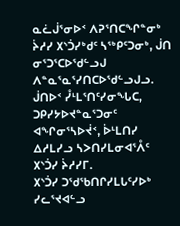ᓇᓛᒎᕐᓂᐅᑉ ᐱᕈᕐᑎᑕᖏᓐᓂᒃ ᔩᓱᓯ ᙭ᔅᑑᓯᒃᑯᑦ ᓴᖅᑭᑦᑐᓂᒃ, ᒎᑎ ᓂᕐᑐᕐᑕᐅᖁᓪᓗᒍ ᐱᓐᓇᕐᓇᕐᓯᑎᑕᐅᖁᓪᓗᒍᓗ.
ᒎᑎᐅᑉ ᓮᒻᒪᕐᑎᑦᓯᓂᖓᑕ, ᑐᑭᓯᔭᐅᔪᓐᓇᕐᑐᓂᑦ ᐊᖏᓂᕐᓴᐅᔫᑉ, ᐆᒻᒪᑎᓯ ᐃᓱᒪᓯᓗ ᓴᐳᑎᓯᒪᓂᐊᕐᐰᑦ ᙭ᔅᑑᓯ ᔩᓱᓯᒥ.
᙭ᔅᑑᓯ ᑐᖁᖃᑎᒋᓯᒪᒐᑦᓯᐅᒃ ᓯᓚᕐᔪᐊᓪᓗ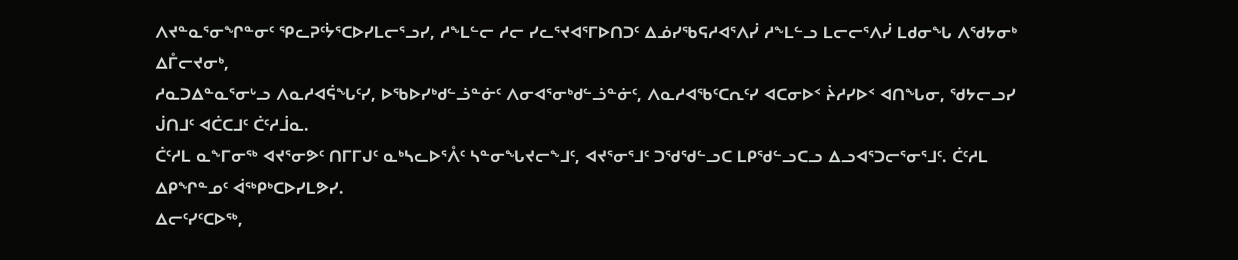ᐱᔪᓐᓇᕐᓂᖏᓐᓂᑦ ᕿᓚᕈᑦᔮᕐᑕᐅᓯᒪᓕᕐᓗᓯ, ᓱᖕᒪᓪᓕ ᓱᓕ ᓯᓚᕐᔪᐊᕐᒥᐅᑎᑐᑦ ᐃᓅᓯᖃᕋᓱᐊᕐᐱᓰ ᓱᖕᒪᓪᓗ ᒪᓕᓕᕐᐱᓰ ᒪᑯᓂᖓ ᐱᖁᔭᓂᒃ ᐃᒤᓕᔪᓂᒃ,
ᓱᓇᑐᐃᓐᓇᕐᓂᒡᓗ ᐱᓇᓱᐊᕌᖓᑦᓯ, ᐅᖃᐅᓯᒃᑯᓪᓘᓐᓃᑦ ᐱᓂᐊᕐᓂᒃᑯᓪᓘᓐᓃᑦ, ᐱᓇᓱᐊᖃᑦᑕᕆᑦᓯ ᐊᑕᓂᐅᑉ ᔩᓱᓯᐅᑉ ᐊᑎᖓᓂ, ᖁᔭᓕᓗᓯ ᒎᑎᒧᑦ ᐊᑖᑕᒧᑦ ᑖᑦᓱᒨᓇ.
ᑖᑦᓱᒪ ᓇᖕᒥᓂᖅ ᐊᔪᕐᓂᕗᑦ ᑎᒥᒥᒍᑦ ᓇᒃᓴᓚᐅᕐᐰᑦ ᓴᓐᓂᖓᔪᓕᖕᒧᑦ, ᐊᔪᕐᓂᕐᒧᑦ ᑐᖁᖁᓪᓗᑕ ᒪᑭᖁᓪᓗᑕᓗ ᐃᓗᐊᕐᑐᓕᕐᓂᕐᒧᑦ. ᑖᑦᓱᒪ ᐃᑭᖏᓐᓄᑦ ᐋᖅᑭᒃᑕᐅᓯᒪᕗᓯ.
ᐃᓕᑦᓯᑦᑕᐅᖅ,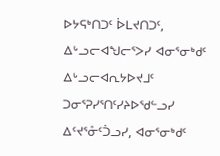ᐅᔭᕋᒃᑎᑐᑦ ᐆᒪᔪᑎᑐᑦ, ᐃᒡᓗᓕᐊᖑᓕᕐᐳᓯ ᐊᓂᕐᓂᒃᑯᑦ ᐃᒡᓗᓕᐊᕆᔭᐅᔪᒧᑦ ᑐᓂᕐᕈᓯᕐᑎᑦᓯᔨᐅᖁᓪᓗᓯ ᐃᑦᔪᕐᓁᑦᑑᓗᓯ, ᐊᓂᕐᓂᒃᑯᑦ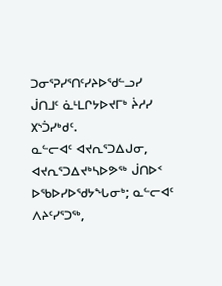ᑐᓂᕐᕈᓯᕐᑎᑦᓯᔨᐅᖁᓪᓗᓯ ᒎᑎᒧᑦ ᓈᒻᒪᒋᔭᐅᔪᒥᒃ ᔩᓱᓯ ᙭ᔅᑑᓯᒃᑯᑦ.
ᓇᓪᓕᐊᑦ ᐊᔪᕆᕐᑐᐃᒍᓂ, ᐊᔪᕆᕐᑐᐃᔪᒃᓴᐅᕗᖅ ᒎᑎᐅᑉ ᐅᖃᐅᓯᐅᖁᔭᖓᓂᒃ; ᓇᓪᓕᐊᑦ ᐱᔨᑦᓯᕐᑐᖅ,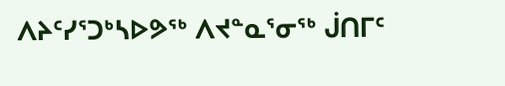ᐱᔨᑦᓯᕐᑐᒃᓴᐅᕗᖅ ᐱᔪᓐᓇᕐᓂᖅ ᒎᑎᒥᑦ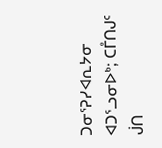ᑐᓂᕐᕈᓯᐊᕆᔭᓂ ᐊᑐᕐᓗᓂᐅᒃ; ᑕᒤᑎᒍᑦ ᒎᑎ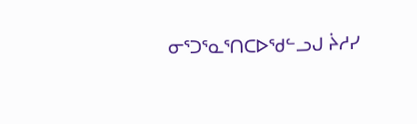ᓂᕐᑐᕐᓇᕐᑎᑕᐅᖁᓪᓗᒍ ᔩᓱᓯ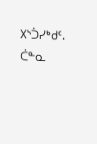᙭ᔅᑑᓯᒃᑯᑦ. ᑖᓐᓇ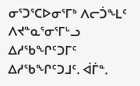ᓂᕐᑐᕐᑕᐅᓂᕐᒥᒃ ᐱᓕᑑᖕᒪᑦ ᐱᔪᓐᓇᕐᓂᕐᒥᒡᓗ ᐃᓱᖃᖏᑦᑐᒥᑦ ᐃᓱᖃᖏᑦᑐᒧᑦ. ᐋᒦᓐ.